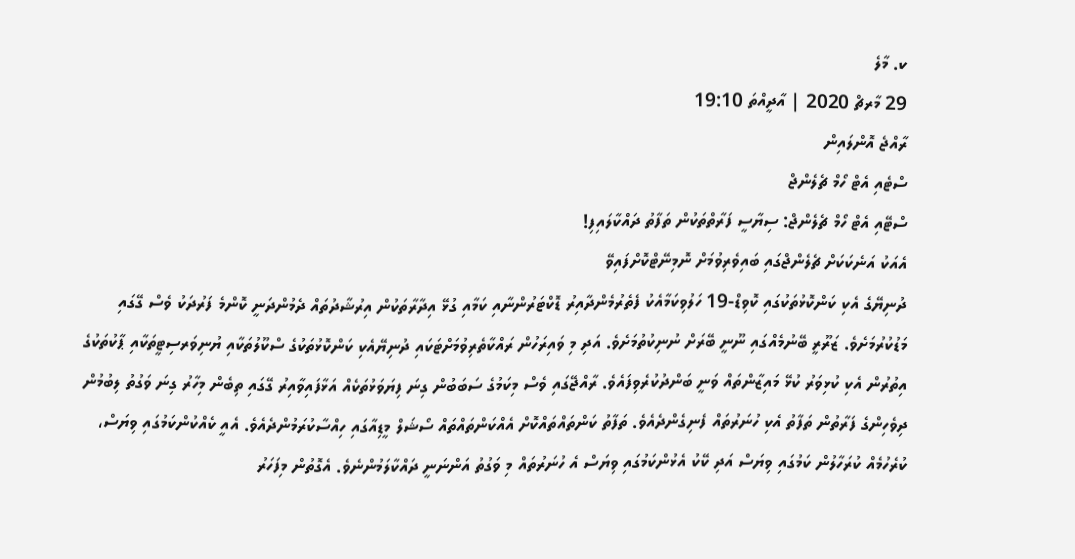ކ. މާލެ
29 މާރޗް 2020 | އާދީއްތަ 19:10
ރާއްޖެ އޮންލައިން
ސްޓެއި އެޓް ހޯމް ޗެލެންޖް
ސްޓޭއި އެޓް ހޯމް ޗެލެންޖް: ސިޔާސީ ފަރާތްތަކުން ތަފާތު ދައްކާލައިފި!
އެއަކު އަނެކަކަށް ޗެލެންޖްގައި ބައިވެރިވުމަށް ނޮމިނޭޓްކޮށްފައިވޭ
ދުނިޔޭގެ އެކި ކަންކޮޅުތަކުގައި ކޮވިޑް-19 ހަލުވިކަމާއެކު ފެތެރުމެންދާއިރު ޑޮކްޓަރުންނާއި ކަމާއި ގުޅޭ އިދާރާތަކުން އިރުޝާދުތައް ދެމުންދަނީ ކޮންމެ ފަރުދަކު ވެސް ގޭގައި މަޑުކުރުމަށެވެ. ޒަރޫރީ ބޭނުމެއްގައި ނޫނީ ބޭރަށް ނުނިކުތުމަށެވެ. އަދި މި ވައިރަހުން ރައްކާތެރިވުމަށްޓަކައި ދުނިޔޭއެކި ކަންކޮޅުތަކުގެ ސްކޫލުތަކާއި ޔުނިވަރސިޓީތަކާއި ޕާކުތަކުގެ އިތުރުން އެކި ކުޅިވަރު ކުޅޭ މައިޒާންތައް ވަނީ ބަންދުކުރެވިފައެވެ. ރާއްޖޭގައި ވެސް މިކަމުގެ ސަބަބުން ގިނަ ފިޔަވަޅުތަކެއް އަޅާފައިވާއިރު ގޭގައި ތިބެން މިހާރު ގިނަ ވަގުތު ލިބުމުން ދިވެހިންގެ ފަރާތުން ތަފާތު އެކި ހުނަރުތައް ފެނިގެންދެއެވެ. ތަފާތު ކަންތައްތައްކޮށް އެއްކަންތައްތައް ސޯޝަލް މީޑިއާގައި ހިއްސާކުރަމުންދެއެވެ. އެއީ ކެއްކުންކަމުގައި ވިޔަސް، ކުރެހުމެއް ކުރަހާލުން ކަމުގައި ވިޔަސް އަދި ކޭކު އެޅުންކަމުގައި ވިޔަސް އެ ހުނަރުތައް މި ވަގުތު އަންނަނީ ދައްކާލަމުންނެވެ. އެގޮތުން މިފަހަރު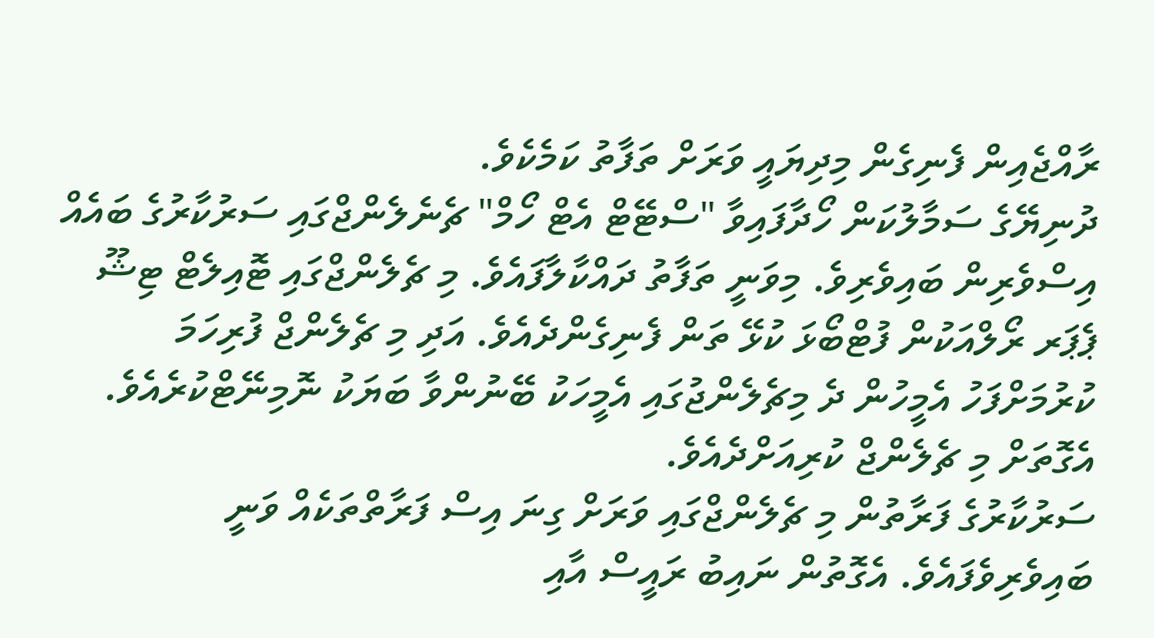ރާއްޖެއިން ފެނިގެން މިދިޔައީ ވަރަށް ތަފާތު ކަމެކެވެ.
ދުނިޔޭގެ ސަމާލުކަން ހޯދާފައިވާ "ސްޓޭޓް އެޓް ހޯމް" ޗެނެލެންޖްގައި ސަރުކާރުގެ ބައެއް އިސްވެރިން ބައިވެރިވެ. މިވަނީ ތަފާތު ދައްކާލާފައެވެ. މި ޗެލެންޖްގައި ޓޮއިލެޓް ޓިޝޫ ޕެޕަރ ރޯލްއަކުން ފުޓްބޯޅަ ކުޅޭ ތަން ފެނިގެންދެއެވެ. އަދި މި ޗެލެންޖް ފުރިހަމަ ކުރުމަށްފަހު އެމީހުން ދެ މިޗެލެންޖުގައި އެމީހަކު ބޭނުންވާ ބަޔަކު ނޮމިނޭޓްކުރެއެވެ. އެގޮތަށް މި ޗެލެންޖް ކުރިއަށްދެއެވެ.
ސަރުކާރުގެ ފަރާތުން މި ޗެލެންޖްގައި ވަރަށް ގިނަ އިސް ފަރާތްތަކެއް ވަނީ ބައިވެރިވެފައެވެ. އެގޮތުން ނައިބު ރައީސް އާއި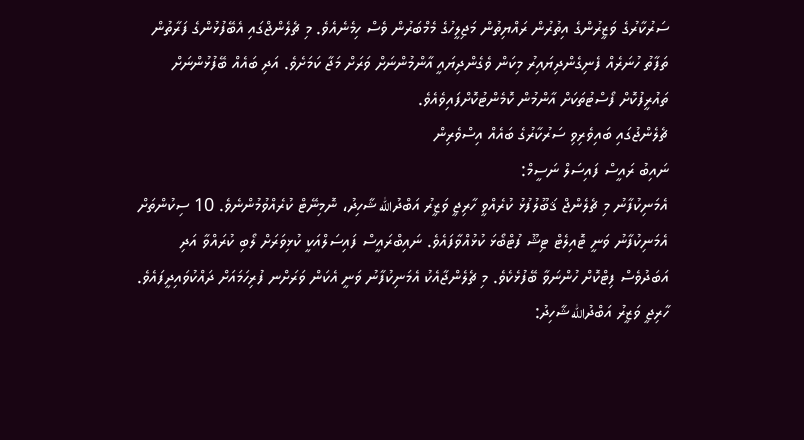ސަރުކާރުގެ ވަޒީރުންގެ އިތުރުން ރައްޔިތުން މަޖިލީހުގެ މެމްބަރުން ވެސް ހިމެނެއެވެ. މި ޗެލެންޖްގައި އެބޭފުޅުންގެ ފަރާތުން ތަފާތު ހުނަރެއް ފެނިގެންދިޔައިރު މިކަން ވެގެންދިޔައީ އާންމުންނަށް ވަރަށް މަޖާ ކަމަށެވެ. އަދި ބައެއް ބޭފުޅުންނަށް ތައުރީފުކޮށް ފޯސްޓުތަކަށް އާންމުން ކޮމެންޓުކޮށްފައިވެއެވެ.
ޗެލެންޖުގައި ބައިވެރިވި ސަރުކާރުގެ ބައެއް އިސްވެރިން
ނައިބު ރައީސް ފައިސަލް ނަސީމް:
އެމަނިކުފާނު މި ޗެލެންޖް ޤަބޫލުފުޅު ކުރެއްވީ ހާރިޖީ ވަޒީރު އަބްދުالله ޝާހިދު، ނޮމިނޭޓް ކުރެއްވުމުންނެވެ. 10 ސިކުންތަށް އެމަނިކުފާނު ވަނީ ޓޮއިލެޓް ޓިޝޫ ފުޓްބޯޅަ ކުޅުއްވާފައެވެ. ނައިބްރައީސް ފައިސަލްއަކީ ކުޅިވަރަށް ލޯބި ކުރައްވާ އަދި އަބަދުވެސް ފިޓްކޮށް ހުންނަވާ ބޭފުޅެކެވެ. މި ޗެލެންޖާއެކު އެމަނިކުފާނު ވަނީ އެކަން ވަރަށްނ ފުރިހަމައަށް ދައްކުވައިދީފައެވެ.
ހާރިޖީ ވަޒީރު އަބްދުالله ޝާހިދު: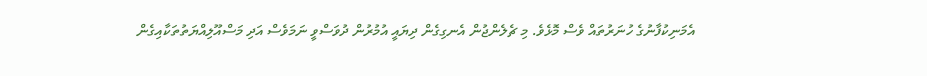އެމަނިކުފާނުގެ ހުނަރުތައް ވެސް މޮޅެވެ. މި ޗެލެންޖުން އެނގިގެން ދިޔައީ އުމުރުން ދުވަސްވީ ނަމަވެސް އަދި މަސްއޫލިއްޔަތުތަކާއިގެން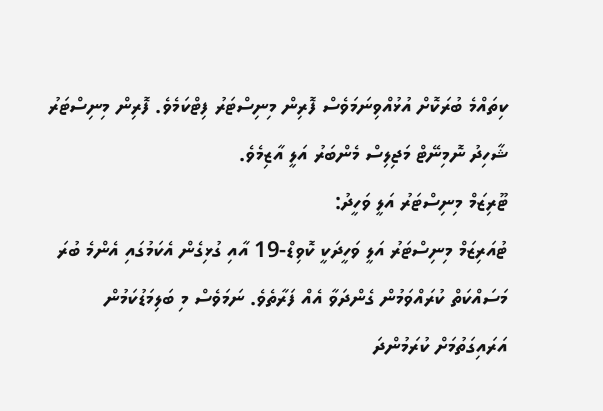ކިތައްމެ ބުރަކޮށް އުޅުއްވިނަމަވެސް ފޮރިން މިނިސްޓަރު ފިޓްކަމެވެ. ފޮރިން މިނިސްޓަރު ޝާހިދު ނޮމިނޭޓް މަޖިލިސް މެންބަރު އަލީ އާޒިމެވެ.
ޓޫރިޒަމް މިނިސްޓަރު އަލީ ވަހީދު:
ޓުއަރިޒަމް މިނިސްޓަރު އަލީ ވަހީދަކީ ކޮވިޑް-19 އާއި ގުޅިގެން އެކަމުގައި އެންމެ ބުރަ މަސައްކަތް ކުރައްވަމުން ގެންދަވާ އެއް ފަރާތެވެ. ނަމަވެސް މި ބަލިމަޑުކަމުން އަރައިގަތުމަށް ކުރަމުންދަ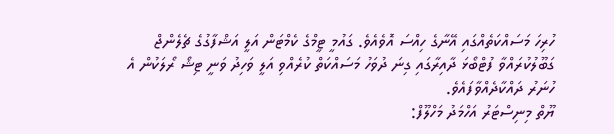ހުރިހަ މަސައްކަތެއްގައި އޭނާގެ ހިއްސަ އޮވެއެވެ. ގައުމީ ޓީމްގެ ކެމްޓަން އަލީ އަޝްފާގުގެ ޗެލެންޖް ގަބޫލުކުރައްވާ ފުޓްބޯޅަ ދާއިރާގައި ގިނަ ދުވަހު މަސައްކަތް ކުރެއްވި އަލީ ވަހިދު ވަނީ ޓިޝޯ ރޯލަކުން އެ ހުނަރު ދައްކާދެއްވާފައެވެ.
ޔޫތް މިނިސްޓަރު އަހްމަދު މަހްލޫފް: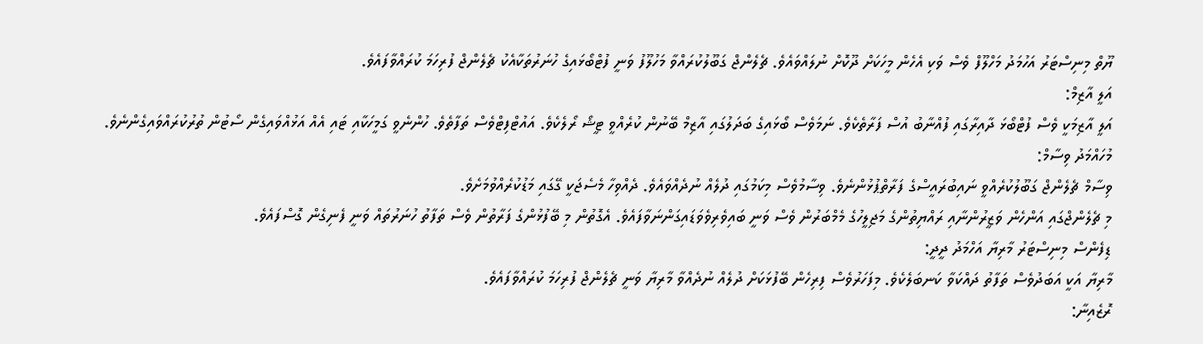ޔޫތް މިނިސްޓަރު އަހުމަދު މަހްލޫފް ވެސް ވަކި އެހެން މީހަކަށް ދޫކޮށް ނުލައްވައެވެ. ޗެލެންޖް ގަބޫލުކުރައްވާ މަހުލޫފު ވަނީ ފުޓްބޯޅައިގެ ހުނަރުތަކާއެކު ޗެލެންޖް ފުރިހަމަ ކުރައްވާފައެވެ.
އަލީ އާޒިމް:
އަލީ އާޒިމަކީ ވެސް ފުޓްބޯޅަ ދާއިރާގައި ފުއްނާބު އުސް ފަރާތެކެވެ. ނަމަވެސް ބޯޅައިގެ ބަދަލުގައި އާޒިމް ބޭނުން ކުރެއްވީ ޓީޝޯ ރޯލެކެވެ. އައުޓްފިޓްވެސް ތަފާތެވެ. ހުންނެވީ ގަމީހަކާއި ޓައި އެއް އަޅުއްވައިގެން ސޯޓުން ތުރުކުރައްވައިގެންނެވެ.
މުހައްމަދު ވިސާމް:
ވިސާމް ޗެލެންޖް ގަބޫލުކުރެއްވީ ނައިބުރައީސްގެ ފަރާތްޕުޅުންނެވެ. ވިސާމުވެސް މިކަމުގައި ދުލެއް ނުދެއްވައެވެ. ދެއްވިހާ މެސެޖަކީ ގޭގައި މަޑުކުރެއްވުމަށެވެ.
މި ޗެލެންޖްގައި އަންހެން ވަޒީރުންނާއި ރައްޔިތުންގެ މަޖިލީހުގެ މެމްބަރުން ވެސް ވަނީ ބައިވެރިވެވަޑައިގަންނަވާފައެވެ. އެގޮތުން މި ބޭފުޅުންގެ ފަރާތުން ވެސް ތަފާތު ހުނަރުތައް ވަނީ ފެނިގެން ގޮސްފައެވެ.
ޑިފެންސް މިނިސްޓަރު މާރިޔާ އަހްމަދު ދީދީ:
މާރިޔާ އަކީ އަބަދުވެސް ތަފާތު ދައްކަވާ ކަނބަލެކެވެ. މިފަހަރުވެސް ފިރިހެން ބޭފުޅަކަށް ދުލެއް ނުދެއްވާ މާރިޔާ ވަނީ ޗެލެންޖް ފުރިހަމަ ކުރައްވާފައެވެ.
ރޮޒެއިނާ: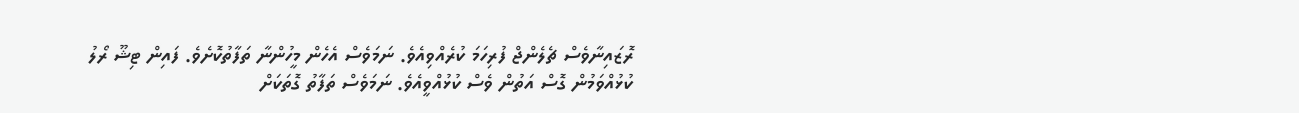ރޮޒައިނާވެސް ޗެލެންޖް ފުރިހަމަ ކުރެއްވިއެވެ. ނަމަވެސް އެހެން މީހުންނާ ތަފާތުކޮށެވެ. ފައިން ޓިޝޫ ރޯލު ކުޅުއްވަމުން ގޮސް އަތުން ވެސް ކުޅުއްވީއެވެ. ނަމަވެސް ތަފާތު ގޮތަކަށް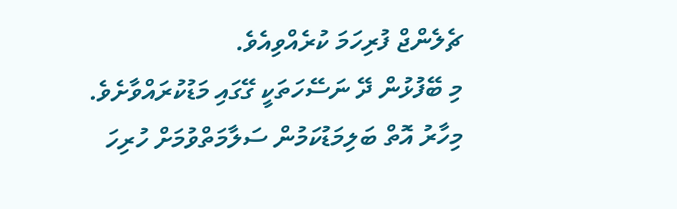ޗެލެންޖް ފުރިހަމަ ކުރެއްވިއެވެ.
މި ބޭފުޅުން ދޭ ނަސޭހަތަކީ ގޭގައި މަޑުކުރައްވާށެވެ. މިހާރު އޮތް ބަލިމަޑުކަމުން ސަލާމަތްވުމަށް ހުރިހަ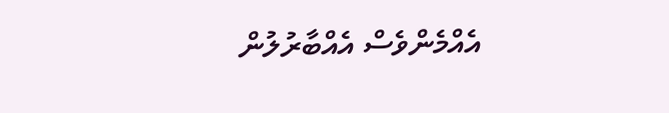އެއްމެންވެސް އެއްބާރުލުން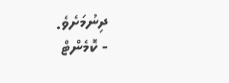ދިނުމަށެވެ.
- ކޮމެންޓް